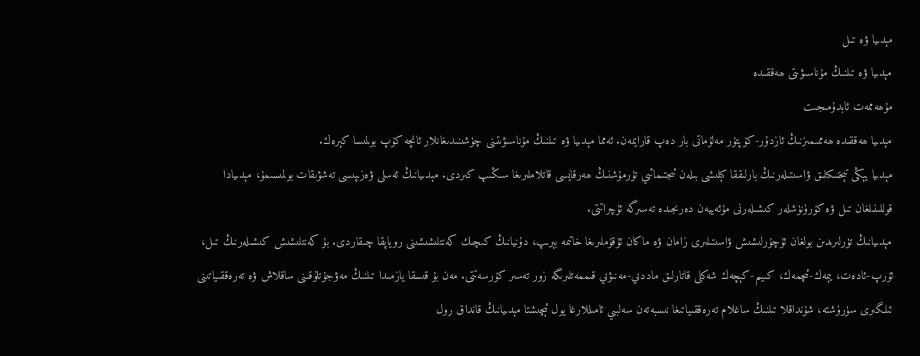مېدىيا ۋە تىل
مېدىيا ۋە تىلنىڭ مۇناسىۋىتى ھەققىدە
مۇھەممەت ئابدۇمىجىت
مېدىيا ھەققىدە ھەممىمىزنىڭ ئازدۇر-كۆپتۇر مەلۇماتى بار دەپ قارايمەن. ئەمما مېدىيا ۋە تىلنىڭ مۇناسىۋىتىنى چۈشىنىدىغانلار ئانچە كۆپ بولمىسا كېرەك.
مېدىيا يېڭى تېخنىكىلىق ۋاسىتىلەرنىڭ بارلىققا كېلىشى بىلەن ئىجتىمائىي تۇرمۇشنىڭ ھەرقايسى قاتلاملىرىغا سىڭىپ كىردى. مېدىيانىڭ ئەسلى ۋەزىپىسى تەشۋىقات بولمىسىمۇ، مېدىيادا قوللىنىلغان تىل ۋە كۆرۈنۈشلەر كىشىلەرنى مۇئەييەن دەرىجىدە تەسىرگە ئۇچراتتى.
مېدىيانىڭ تۈرلىرىدىن بولغان ئۇچۇرلىشىش ۋاسىتىلىرى زامان ۋە ماكان ئۇقۇملىرىغا خاتىمە بېرىپ، دۇنيانىڭ كىچىك كەنتلىشىشىنى روياپقا چىقاردى. بۇ كەنتلىشىش كىشىلەرنىڭ تىل، ئۆرپ-ئادەت، يېمەك-ئىچمەك، كىيىم-كېچەك شەكلى قاتارلىق ماددىي-مەنىۋىي قىممەتلىرىگە زور تەسىر كۆرسەتتى. مەن بۇ قىسقا يازمىدا تىلنىڭ مەۋجۇتلۇقىنى ساقلاش ۋە تەرەققىياتىنى ئىلگىرى سۈرۈشتە، شۇنداقلا تىلنىڭ ساغلام تەرەققىياتىغا نىسبەتەن سەلبىي ئامىللارغا يول ئېچىشتا مېدىيانىڭ قانداق رول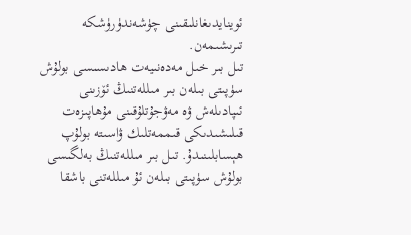ئوينايدىغانلىقىنى چۈشەندۈرۈشكە تىرىشىمەن.
تىل بىر خىل مەدەنىيەت ھادىسىسى بولۇش سۈپىتى بىلەن بىر مىللەتنىڭ ئۆزىنى ئىپادىلەش ۋە مەۋجۇتلۇقىنى مۇھاپىزەت قىلىشىدىكى قىممەتلىك ۋاسىتە بولۇپ ھېسابلىنىدۇ. تىل بىر مىللەتنىڭ بەلگىسى بولۇش سۈپىتى بىلەن ئۇ مىللەتنى باشقا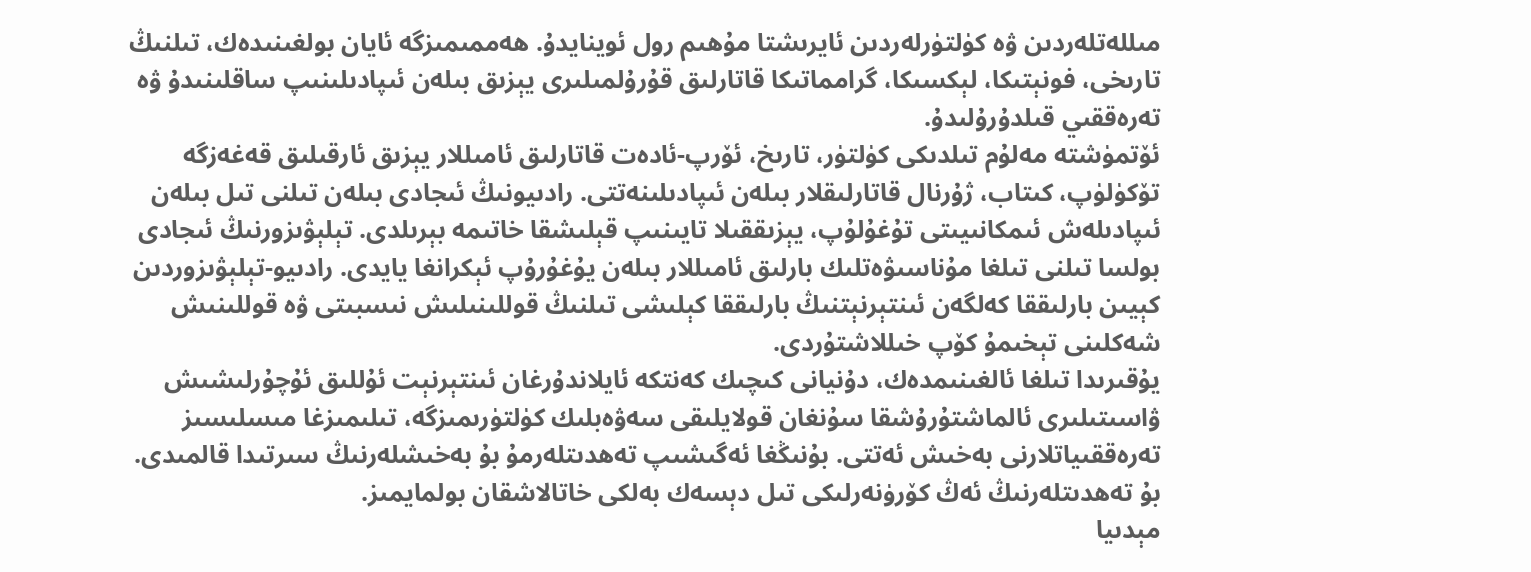مىللەتلەردىن ۋە كۈلتۈرلەردىن ئايرىشتا مۇھىم رول ئوينايدۇ. ھەممىمىزگە ئايان بولغىنىدەك، تىلنىڭ تارىخى، فونېتىكا، لېكسىكا، گرامماتىكا قاتارلىق قۇرۇلمىلىرى يېزىق بىلەن ئىپادىلىنىپ ساقلىنىدۇ ۋە تەرەققىي قىلدۇرۇلىدۇ.
ئۆتمۈشتە مەلۇم تىلدىكى كۈلتۈر، تارىخ، ئۆرپ-ئادەت قاتارلىق ئامىللار يېزىق ئارقىلىق قەغەزگە تۆكۈلۈپ، كىتاب، ژۇرنال قاتارلىقلار بىلەن ئىپادىلىنەتتى. رادىيونىڭ ئىجادى بىلەن تىلنى تىل بىلەن ئىپادىلەش ئىمكانىيىتى تۇغۇلۇپ، يېزىققىلا تايىنىپ قېلىشقا خاتىمە بېرىلدى. تېلېۋىزورنىڭ ئىجادى بولسا تىلنى تىلغا مۇناسىۋەتلىك بارلىق ئامىللار بىلەن يۇغۇرۇپ ئېكرانغا يايدى. رادىيو-تېلېۋىزوردىن كېيىن بارلىققا كەلگەن ئىنتېرنېتنىڭ بارلىققا كېلىشى تىلنىڭ قوللىنىلىش نىسبىتى ۋە قوللىنىش شەكلىنى تېخىمۇ كۆپ خىللاشتۇردى.
يۇقىرىدا تىلغا ئالغىنىمدەك، دۇنيانى كىچىك كەنتكە ئايلاندۇرغان ئىنتېرنېت ئۇللىق ئۇچۇرلىشىش ۋاسىتىلىرى ئالماشتۇرۇشقا سۇنغان قولايلىقى سەۋەبلىك كۈلتۈرىمىزگە، تىلىمىزغا مىسلىسىز تەرەققىياتلارنى بەخىش ئەتتى. بۇنىڭغا ئەگىشىپ تەھدىتلەرمۇ بۇ بەخىشلەرنىڭ سىرتىدا قالمىدى.
بۇ تەھدىتلەرنىڭ ئەڭ كۆرۈنەرلىكى تىل دېسەك بەلكى خاتالاشقان بولمايمىز.
مېدىيا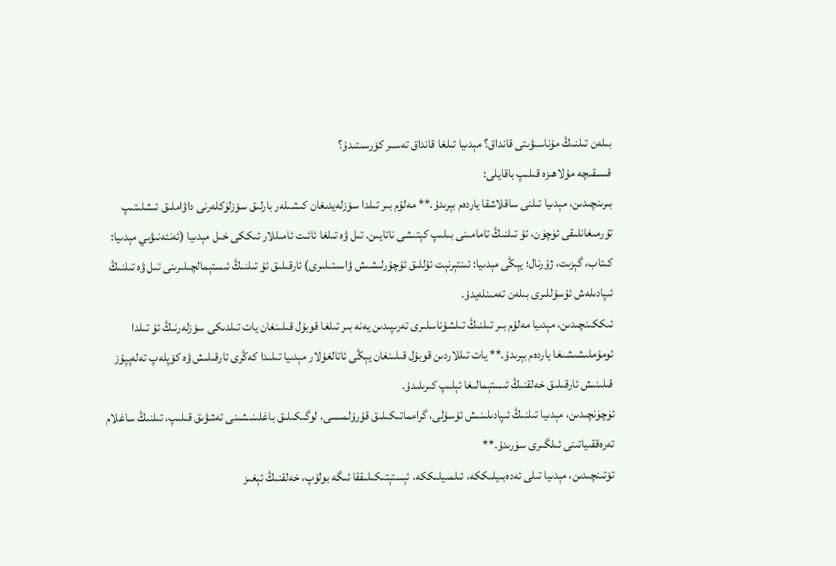بىلەن تىلنىڭ مۇناسىۋىتى قانداق؟ مېدىيا تىلغا قانداق تەسىر كۆرسىتىدۇ؟
قىسقىچە مۇلاھىزە قىلىپ باقايلى:
بىرىنچىدىن، مېدىيا تىلنى ساقلاشقا ياردەم بېرىدۇ.** مەلۇم بىر تىلدا سۆزلەيدىغان كىشىلەر بارلىق سۆزلۈكلەرنى داۋاملىق ئىشلىتىپ تۇرمىغانلىقى ئۈچۈن، ئۇ تىلنىڭ تامامىنى بىلىپ كېتىشى ناتايىن. تىل ۋە تىلغا ئائىت ئامىللار ئىككى خىل مېدىيا (ئەنئەنىۋىي مېدىيا: كىتاب، گېزىت، ژۇرنال؛ يېڭى مېدىيا: ئىنتېرنېت ئۇللىق ئۇچۇرلىشىش ۋاسىتىلىرى) ئارقىلىق ئۇ تىلنىڭ ئىستېمالچىلىرىنى تىل ۋە تىلنىڭ ئىپادىلەش ئۇسۇللىرى بىلەن تەمىنلەيدۇ.
ئىككىنچىدىن، مېدىيا مەلۇم بىر تىلنىڭ تىلشۇناسلىرى تەرىپىدىن يەنە بىر تىلغا قوبۇل قىلىنغان يات تىلدىكى سۆزلەرنىڭ ئۇ تىلدا ئومۇملىشىشىغا ياردەم بېرىدۇ.** يات تىللاردىن قوبۇل قىلىنغان يېڭى ئاتالغۇلار مېدىيا تىلىدا كەڭرى تارقىلىش ۋە كۆپلەپ تەلەپپۇز قىلىنىش ئارقىلىق خەلقنىڭ ئىستېمالىغا ئېلىپ كىرىلىدۇ.
ئۈچۈنچىدىن، مېدىيا تىلنىڭ ئىپادىلىنىش ئۇسۇلى، گرامماتىكىلىق قۇرۇلمىسى، لوگىكىلىق باغلىنىشىنى تەشۋىق قىلىپ، تىلنىڭ ساغلام تەرەققىياتىنى ئىلگىرى سۈرىدۇ.**
تۆتىنچىدىن، مېدىيا تىلى ئەدەبىيلىككە، ئىلمىيلىككە، ئېستېتىكىلىققا ئىگە بولۇپ، خەلقنىڭ ئېغىز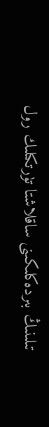تىلىنىڭ بىردەكلىكىنى ساقلاشتا تۈرتكىلىك رول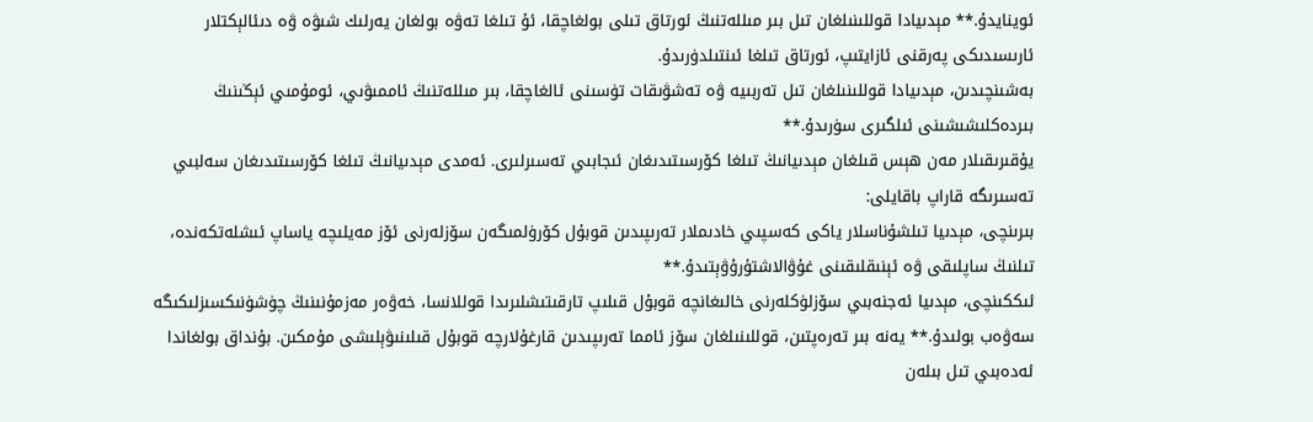ئوينايدۇ.** مېدىيادا قوللىنىلغان تىل بىر مىللەتنىڭ ئورتاق تىلى بولغاچقا، ئۇ تىلغا تەۋە بولغان يەرلىك شىۋە ۋە دىئالېكتلار ئارىسىدىكى پەرقنى ئازايتىپ، ئورتاق تىلغا ئىنتىلدۈرىدۇ.
بەشىنچىدىن، مېدىيادا قوللىنىلغان تىل تەربىيە ۋە تەشۋىقات تۈسىنى ئالغاچقا، بىر مىللەتنىڭ ئاممىۋىي، ئومۇمىي ئېڭىنىڭ بىردەكلىشىشىنى ئىلگىرى سۈرىدۇ.**
يۇقىرىقىلار مەن ھېس قىلغان مېدىيانىڭ تىلغا كۆرسىتىدىغان ئىجابىي تەسىرلىرى. ئەمدى مېدىيانىڭ تىلغا كۆرسىتىدىغان سەلبىي تەسىرىگە قاراپ باقايلى:
بىرىنچى، مېدىيا تىلشۇناسلار ياكى كەسپىي خادىملار تەرىپىدىن قوبۇل كۆرۈلمىگەن سۆزلەرنى ئۆز مەيلىچە ياساپ ئىشلەتكەندە، تىلنىڭ ساپلىقى ۋە ئېنىقلىقىنى غۇۋالاشتۇرۇۋېتىدۇ.**
ئىككىنچى، مېدىيا ئەجنەبىي سۆزلۈكلەرنى خالىغانچە قوبۇل قىلىپ تارقىتىشلىرىدا قوللانسا، خەۋەر مەزمۇنىنىڭ چۈشۈنىكسىزلىكىگە سەۋەب بولىدۇ.** يەنە بىر تەرەپتىن، قوللىنىلغان سۆز ئامما تەرىپىدىن قارغۇلارچە قوبۇل قىلىنىۋېلىشى مۇمكىن. بۇنداق بولغاندا ئەدەبىي تىل بىلەن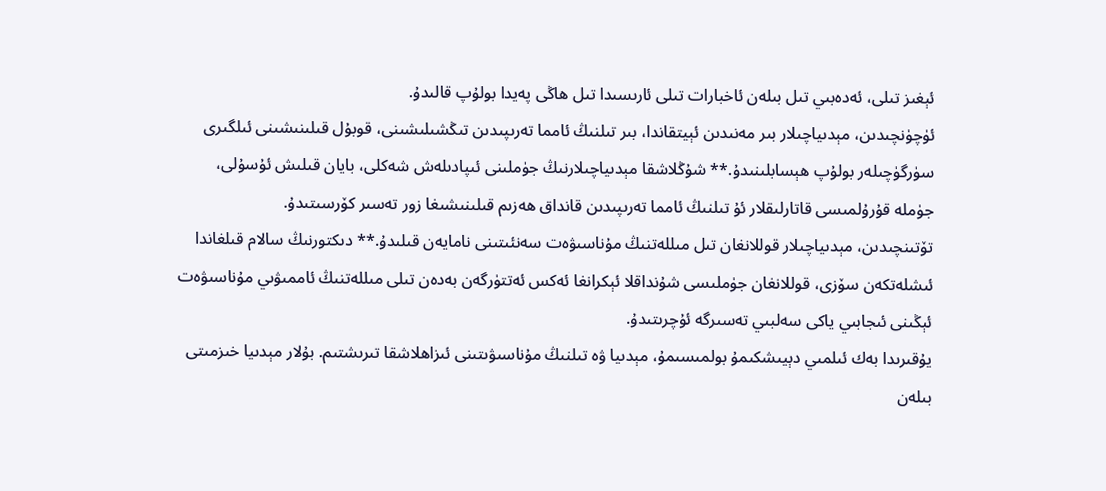ئېغىز تىلى، ئەدەبىي تىل بىلەن ئاخبارات تىلى ئارىسىدا تىل ھاڭى پەيدا بولۇپ قالىدۇ.
ئۈچۈنچىدىن، مېدىياچىلار بىر مەنىدىن ئېيتقاندا، بىر تىلنىڭ ئامما تەرىپىدىن تىڭشىلىشىنى، قوبۇل قىلىنىشىنى ئىلگىرى سۈرگۈچىلەر بولۇپ ھېسابلىنىدۇ.** شۇڭلاشقا مېدىياچىلارنىڭ جۈملىنى ئىپادىلەش شەكلى، بايان قىلىش ئۇسۇلى، جۈملە قۇرۇلمىسى قاتارلىقلار ئۇ تىلنىڭ ئامما تەرىپىدىن قانداق ھەزىم قىلىنىشىغا زور تەسىر كۆرسىتىدۇ.
تۆتىنچىدىن، مېدىياچىلار قوللانغان تىل مىللەتنىڭ مۇناسىۋەت سەنئىتىنى نامايەن قىلىدۇ.** دىكتورنىڭ سالام قىلغاندا ئىشلەتكەن سۆزى، قوللانغان جۈملىسى شۇنداقلا ئېكرانغا ئەكس ئەتتۈرگەن بەدەن تىلى مىللەتنىڭ ئاممىۋىي مۇناسىۋەت ئېڭىنى ئىجابىي ياكى سەلبىي تەسىرگە ئۇچرىتىدۇ.
يۇقىرىدا بەك ئىلمىي دېيىشكىمۇ بولمىسىمۇ، مېدىيا ۋە تىلنىڭ مۇناسىۋىتىنى ئىزاھلاشقا تىرىشتىم. بۇلار مېدىيا خىزمىتى بىلەن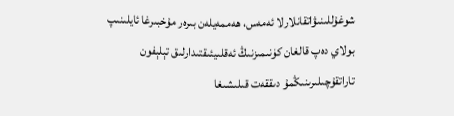شوغۇللىنىۋاتقانلارلا ئەمەس، ھەممەيلەن بىرەر مۇخبىرغا ئايلىنىپ بولاي دەپ قالغان كۈنىمىزنىڭ ئەقلىيئىقتىدارلىق تېلېفون تاراتقۇچىلىرىنىڭمۇ دىققەت قىلىشىغا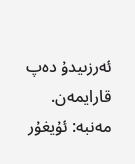ئەرزىيدۇ دەپ قارايمەن.
مەنبە: ئۇيغۇر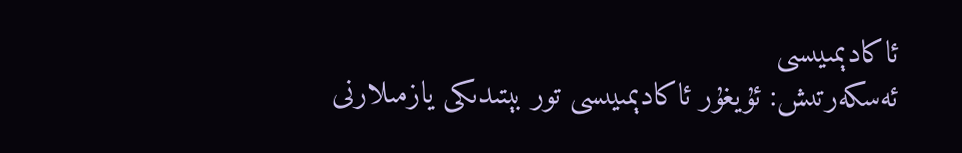ئاكادېمىيىسى
ئەسكەرتىش: ئۇيغۇر ئاكادېمىيىسى تور بېتىدىكى يازمىلارنى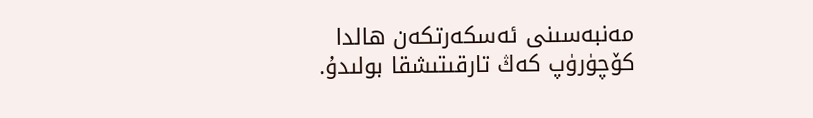مەنبەسىنى ئەسكەرتكەن ھالدا كۆچۈرۈپ كەڭ تارقىتىشقا بولىدۇ.